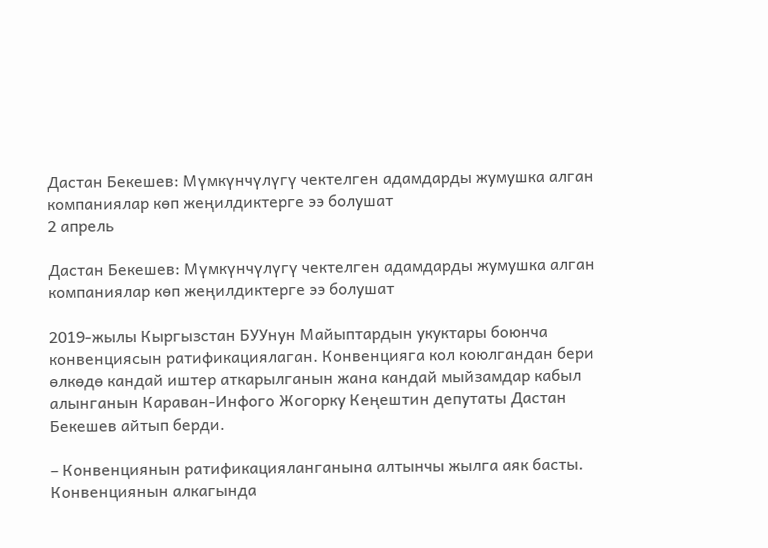Дастан Бекешев: Мүмкүнчүлүгү чектелген адамдарды жумушка алган компаниялар көп жеңилдиктерге ээ болушат
2 апрель

Дастан Бекешев: Мүмкүнчүлүгү чектелген адамдарды жумушка алган компаниялар көп жеңилдиктерге ээ болушат

2019-жылы Кыргызстан БУУнун Майыптардын укуктары боюнча конвенциясын ратификациялаган. Конвенцияга кол коюлгандан бери өлкөдө кандай иштер аткарылганын жана кандай мыйзамдар кабыл алынганын Караван-Инфого Жогорку Кеңештин депутаты Дастан Бекешев айтып берди.

– Конвенциянын ратификацияланганына алтынчы жылга аяк басты. Конвенциянын алкагында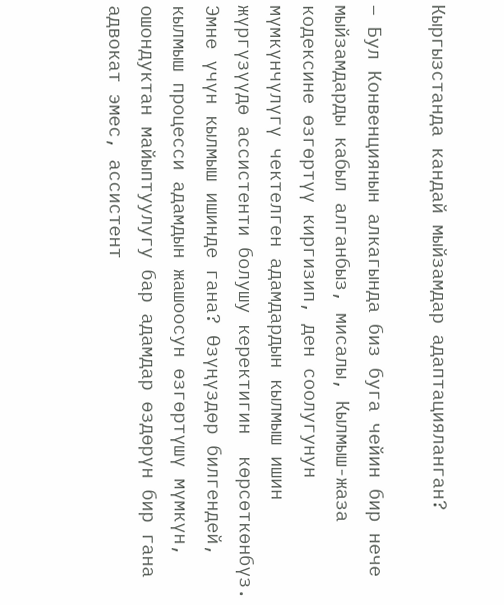Кыргызстанда кандай мыйзамдар адаптацияланган?

– Бул Конвенциянын алкагында биз буга чейин бир нече мыйзамдарды кабыл алганбыз, мисалы, Кылмыш-жаза кодексине өзгөртүү киргизип, ден соолугунун мүмкүнчүлүгү чектелген адамдардын кылмыш ишин жүргүзүүдө ассистенти болушу керектигин  көрсөткөнбүз. Эмне үчүн кылмыш ишинде гана? Өзүңүздөр билгендей, кылмыш процесси адамдын жашоосун өзгөртүшү мүмкүн, ошондуктан майыптуулугу бар адамдар өздөрүн бир гана адвокат эмес, ассистент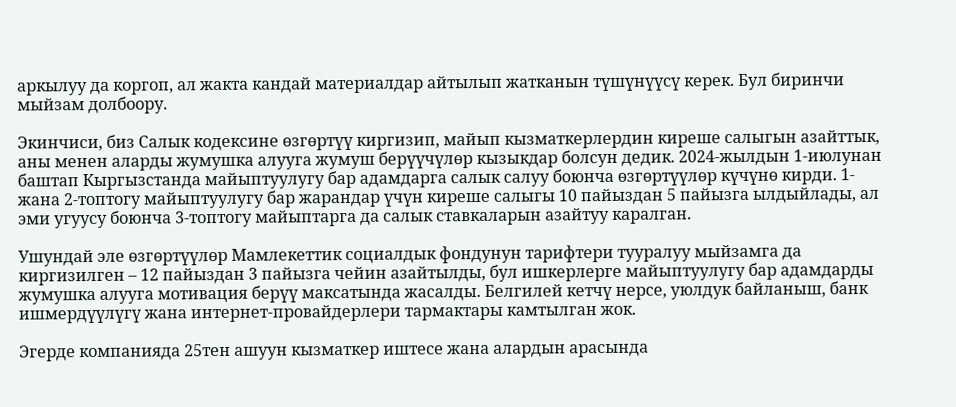аркылуу да коргоп, ал жакта кандай материалдар айтылып жатканын түшүнүүсү керек. Бул биринчи мыйзам долбоору.

Экинчиси, биз Салык кодексине өзгөртүү киргизип, майып кызматкерлердин киреше салыгын азайттык, аны менен аларды жумушка алууга жумуш берүүчүлөр кызыкдар болсун дедик. 2024-жылдын 1-июлунан баштап Кыргызстанда майыптуулугу бар адамдарга салык салуу боюнча өзгөртүүлөр күчүнө кирди. 1- жана 2-топтогу майыптуулугу бар жарандар үчүн киреше салыгы 10 пайыздан 5 пайызга ылдыйлады, ал эми угуусу боюнча 3-топтогу майыптарга да салык ставкаларын азайтуу каралган.

Ушундай эле өзгөртүүлөр Мамлекеттик социалдык фондунун тарифтери тууралуу мыйзамга да киргизилген – 12 пайыздан 3 пайызга чейин азайтылды, бул ишкерлерге майыптуулугу бар адамдарды жумушка алууга мотивация берүү максатында жасалды. Белгилей кетчү нерсе, уюлдук байланыш, банк ишмердүүлүгү жана интернет-провайдерлери тармактары камтылган жок.

Эгерде компанияда 25тен ашуун кызматкер иштесе жана алардын арасында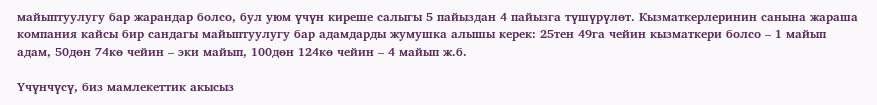майыптуулугу бар жарандар болсо, бул уюм үчүн киреше салыгы 5 пайыздан 4 пайызга түшүрүлөт. Кызматкерлеринин санына жараша компания кайсы бир сандагы майыптуулугу бар адамдарды жумушка алышы керек: 25тен 49га чейин кызматкери болсо – 1 майып адам, 50дөн 74кө чейин – эки майып, 100дөн 124кө чейин – 4 майып ж.б.

Үчүнчүсү, биз мамлекеттик акысыз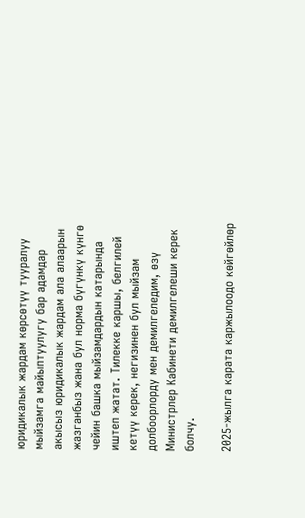юридикалык жардам көрсөтүү тууралуу мыйзамга майыптуулугу бар адамдар акысыз юридикалык жардам ала алаарын жазганбыз жана бул норма бүгүнкү күнгө чейин башка мыйзамдардын катарында иштеп жатат. Тилекке каршы, белгилей кетүү керек, негизинен бул мыйзам долбоорлорду мен демилгеледим, өзү Министрлер Кабинети демилгелеши керек болчу.

2025-жылга карата каржылоодо көйгөйлөр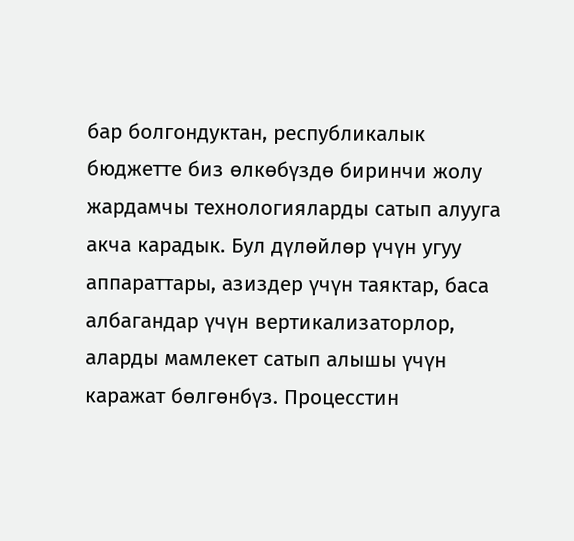бар болгондуктан, республикалык бюджетте биз өлкөбүздө биринчи жолу жардамчы технологияларды сатып алууга акча карадык. Бул дүлөйлөр үчүн угуу аппараттары, азиздер үчүн таяктар, баса албагандар үчүн вертикализаторлор, аларды мамлекет сатып алышы үчүн каражат бөлгөнбүз. Процесстин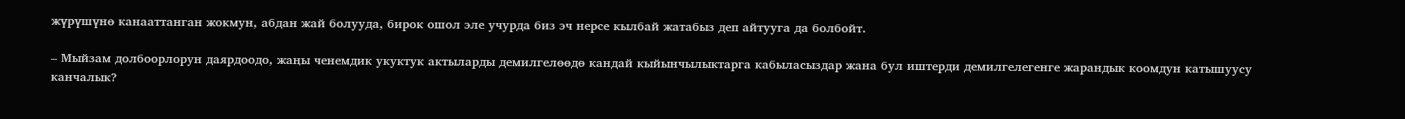жүрүшүнө канааттанган жокмун, абдан жай болууда, бирок ошол эле учурда биз эч нерсе кылбай жатабыз деп айтууга да болбойт.

– Мыйзам долбоорлорун даярдоодо, жаңы ченемдик укуктук актыларды демилгелөөдө кандай кыйынчылыктарга кабыласыздар жана бул иштерди демилгелегенге жарандык коомдун катышуусу канчалык?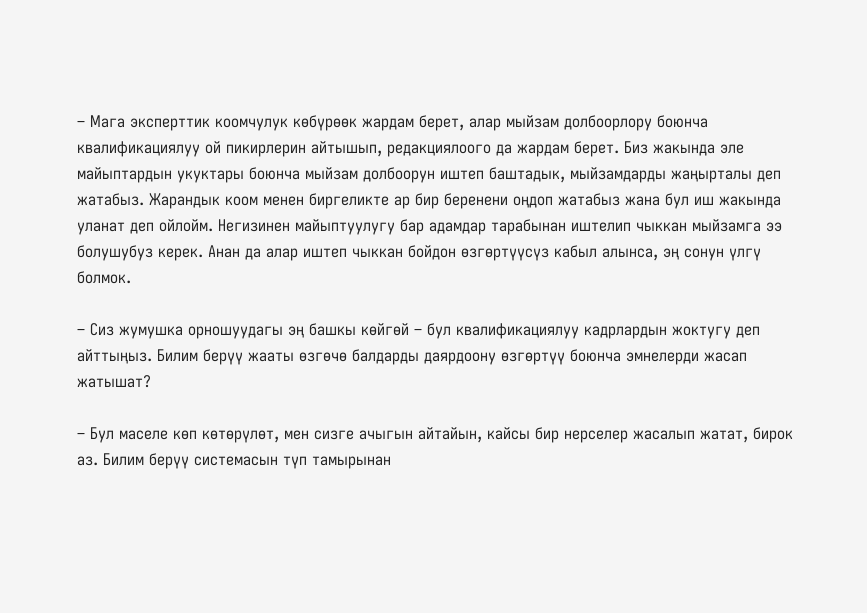– Мага эксперттик коомчулук көбүрөөк жардам берет, алар мыйзам долбоорлору боюнча квалификациялуу ой пикирлерин айтышып, редакциялоого да жардам берет. Биз жакында эле майыптардын укуктары боюнча мыйзам долбоорун иштеп баштадык, мыйзамдарды жаңырталы деп жатабыз. Жарандык коом менен биргеликте ар бир беренени оңдоп жатабыз жана бул иш жакында уланат деп ойлойм. Негизинен майыптуулугу бар адамдар тарабынан иштелип чыккан мыйзамга ээ болушубуз керек. Анан да алар иштеп чыккан бойдон өзгөртүүсүз кабыл алынса, эң сонун үлгү болмок.

– Сиз жумушка орношуудагы эң башкы көйгөй – бул квалификациялуу кадрлардын жоктугу деп айттыңыз. Билим берүү жааты өзгөчө балдарды даярдоону өзгөртүү боюнча эмнелерди жасап жатышат?

– Бул маселе көп көтөрүлөт, мен сизге ачыгын айтайын, кайсы бир нерселер жасалып жатат, бирок аз. Билим берүү системасын түп тамырынан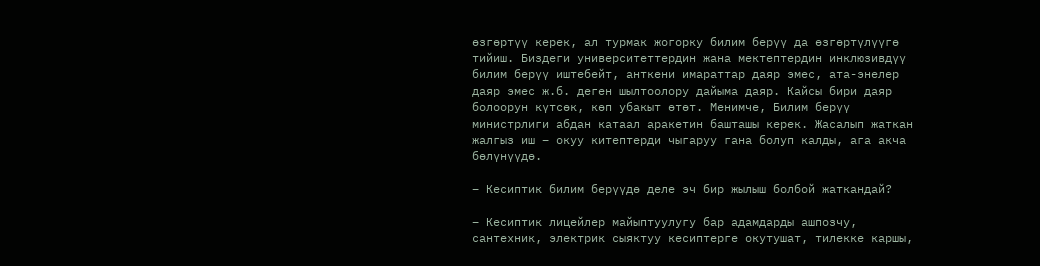өзгөртүү керек, ал турмак жогорку билим берүү да өзгөртүлүүгө тийиш. Биздеги университеттердин жана мектептердин инклюзивдүү билим берүү иштебейт, анткени имараттар даяр эмес, ата-энелер даяр эмес ж.б. деген шылтоолору дайыма даяр. Кайсы бири даяр болоорун күтсөк, көп убакыт өтөт. Менимче, Билим берүү министрлиги абдан катаал аракетин башташы керек. Жасалып жаткан жалгыз иш – окуу китептерди чыгаруу гана болуп калды, ага акча бөлүнүүдө.

– Кесиптик билим берүүдө деле эч бир жылыш болбой жаткандай?

– Кесиптик лицейлер майыптуулугу бар адамдарды ашпозчу, сантехник, электрик сыяктуу кесиптерге окутушат, тилекке каршы,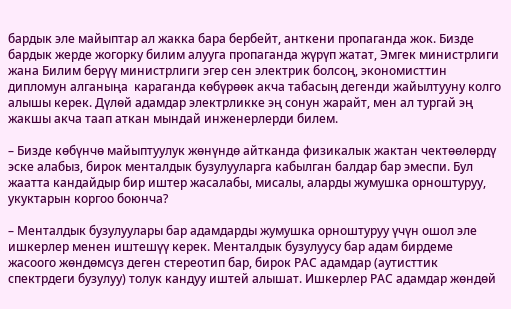бардык эле майыптар ал жакка бара бербейт, анткени пропаганда жок. Бизде бардык жерде жогорку билим алууга пропаганда жүрүп жатат, Эмгек министрлиги жана Билим берүү министрлиги эгер сен электрик болсоң, экономисттин дипломун алганыңа  караганда көбүрөөк акча табасың дегенди жайылтууну колго алышы керек. Дүлөй адамдар электрликке эң сонун жарайт, мен ал тургай эң жакшы акча таап аткан мындай инженерлерди билем.

– Бизде көбүнчө майыптуулук жөнүндө айтканда физикалык жактан чектөөлөрдү эске алабыз, бирок менталдык бузулууларга кабылган балдар бар эмеспи. Бул жаатта кандайдыр бир иштер жасалабы, мисалы, аларды жумушка орноштуруу, укуктарын коргоо боюнча?

– Менталдык бузулуулары бар адамдарды жумушка орноштуруу үчүн ошол эле ишкерлер менен иштешүү керек. Менталдык бузулуусу бар адам бирдеме жасоого жөндөмсүз деген стереотип бар, бирок РАС адамдар (аутисттик спектрдеги бузулуу) толук кандуу иштей алышат. Ишкерлер РАС адамдар жөндөй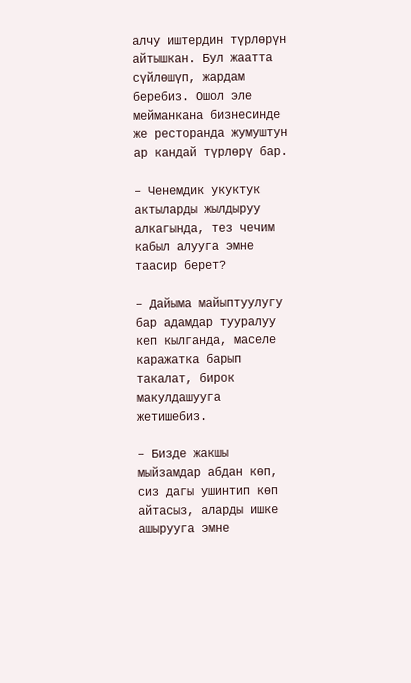алчу иштердин түрлөрүн айтышкан. Бул жаатта сүйлөшүп, жардам беребиз. Ошол эле мейманкана бизнесинде же ресторанда жумуштун ар кандай түрлөрү бар.

– Ченемдик укуктук актыларды жылдыруу алкагында, тез чечим кабыл алууга эмне таасир берет?

– Дайыма майыптуулугу бар адамдар тууралуу кеп кылганда, маселе каражатка барып такалат, бирок макулдашууга жетишебиз.

– Бизде жакшы мыйзамдар абдан көп, сиз дагы ушинтип көп айтасыз, аларды ишке ашырууга эмне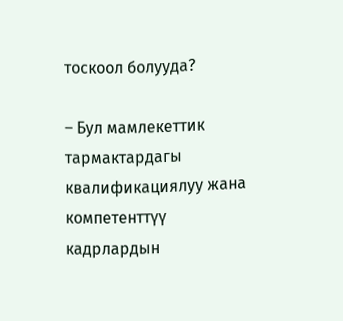тоскоол болууда?

– Бул мамлекеттик тармактардагы квалификациялуу жана компетенттүү кадрлардын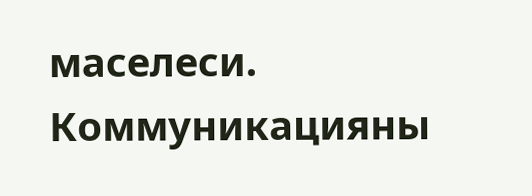маселеси. Коммуникацияны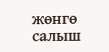жөнгө салыш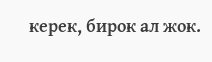керек, бирок ал жок.